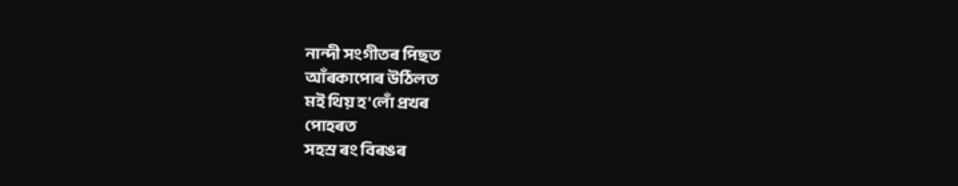নান্দী সংগীতৰ পিছত
আঁৰকাপোৰ উঠিলত
মই থিয় হ'লোঁ প্ৰখৰ
পোহৰত
সহস্ৰ ৰং বিৰঙৰ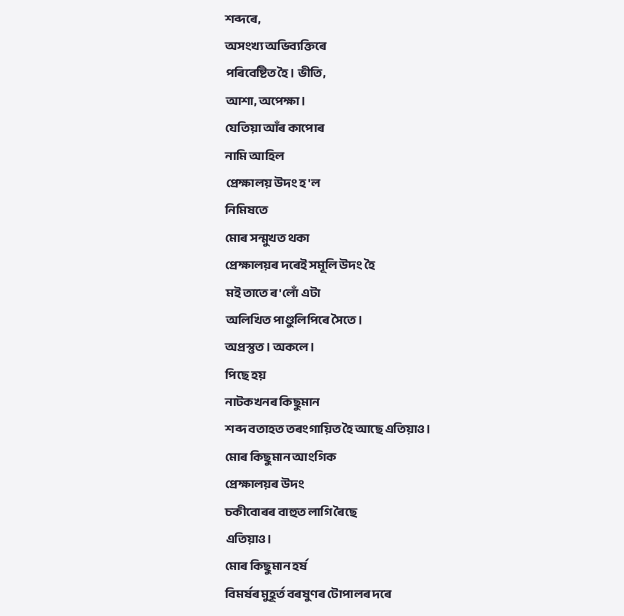শব্দৰে,
অসংখ্য অভিব্যক্তিৰে
পৰিবেষ্টিত হৈ। ভীতি,
আশা, অপেক্ষা।
যেতিয়া আঁৰ কাপোৰ
নামি আহিল
প্ৰেক্ষালয় উদং হ'ল
নিমিষতে
মোৰ সন্মুখত থকা
প্ৰেক্ষালয়ৰ দৰেই সমূলি উদং হৈ
মই তাতে ৰ'লোঁ এটা
অলিখিত পাণ্ডুলিপিৰে সৈতে।
অপ্ৰস্তুত। অকলে।
পিছে হয়
নাটকখনৰ কিছুমান
শব্দ বতাহত তৰংগায়িত হৈ আছে এতিয়াও।
মোৰ কিছুমান আংগিক
প্ৰেক্ষালয়ৰ উদং
চকীবোৰৰ বাহুত লাগি ৰৈছে
এতিয়াও।
মোৰ কিছুমান হৰ্ষ
বিমৰ্ষৰ মুহূৰ্ত বৰষুণৰ টোপালৰ দৰে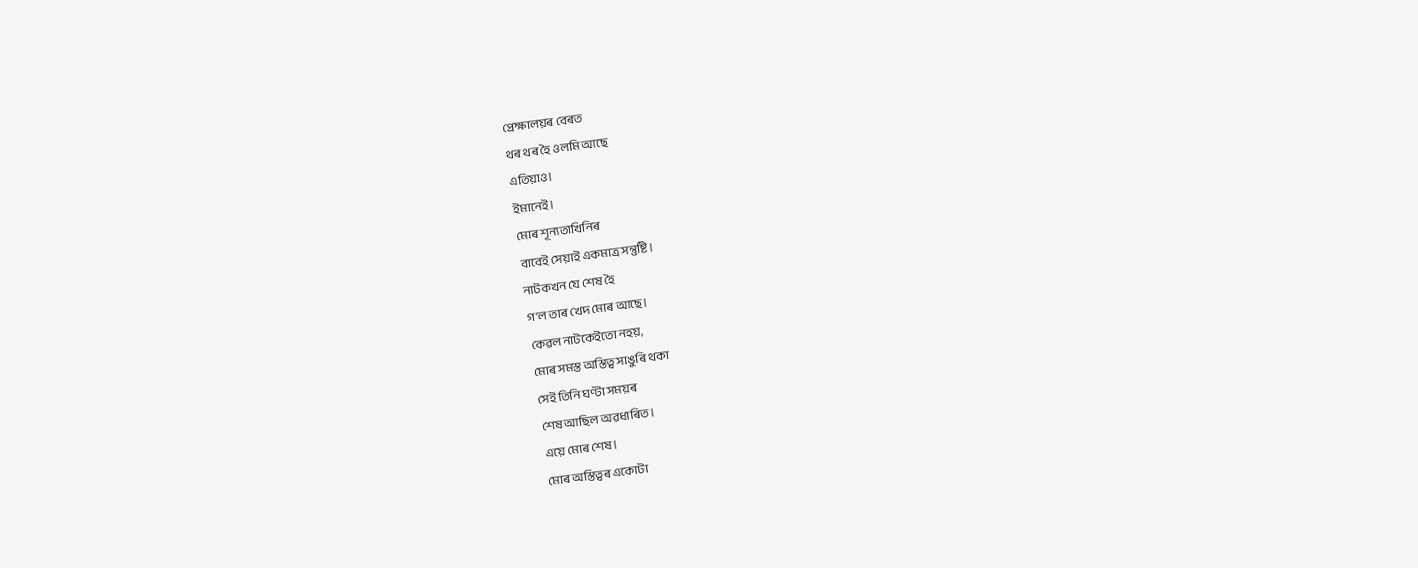প্ৰেক্ষালয়ৰ বেৰত
থৰ থৰ হৈ ওলমি আছে
এতিয়াও।
ইমানেই।
মোৰ শূন্যতাখিনিৰ
বাবেই সেয়াই একমাত্ৰ সন্তুষ্টি।
নাটকখন যে শেষ হৈ
গ'ল তাৰ খেদ মোৰ আছে।
কেৱল নাটকেইতো নহয়,
মোৰ সমস্ত অস্তিত্ব সাঙুৰি থকা
সেই তিনি ঘণ্টা সময়ৰ
শেষ আছিল অৱধাৰিত।
এয়ে মোৰ শেষ।
মোৰ অস্তিত্বৰ একোটা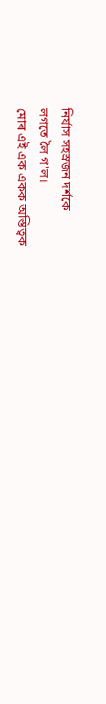নিৰ্যাস সহস্ৰজন দৰ্শকে
লগতে লৈ গ'ল।
মোৰ এই এক একক অস্তিত্বক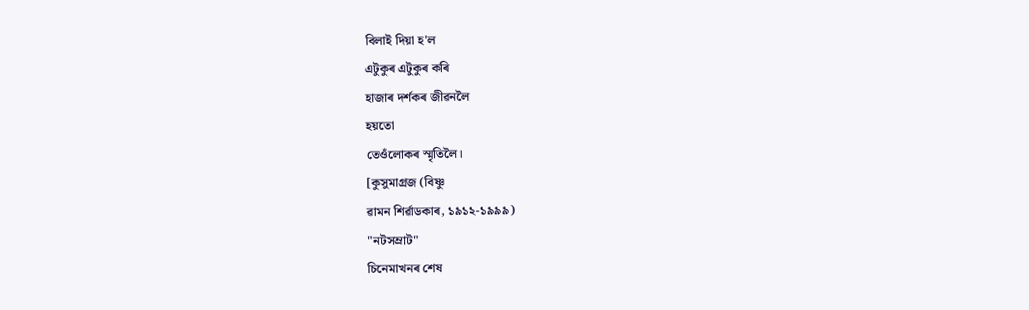বিলাই দিয়া হ'ল
এটুকুৰ এটুকুৰ কৰি
হাজাৰ দৰ্শকৰ জীৱনলৈ
হয়তো
তেওঁলোকৰ স্মৃতিলৈ।
[কুসুমাগ্ৰজ (বিষ্ণু
ৱামন শিৰ্ৱাডকাৰ, ১৯১২-১৯৯৯)
"নটসম্ৰাট"
চিনেমাখনৰ শেষ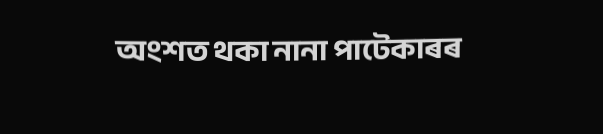অংশত থকা নানা পাটেকাৰৰ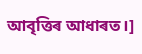আবৃত্তিৰ আধাৰত।]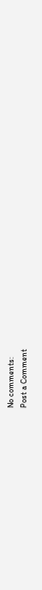No comments:
Post a Comment